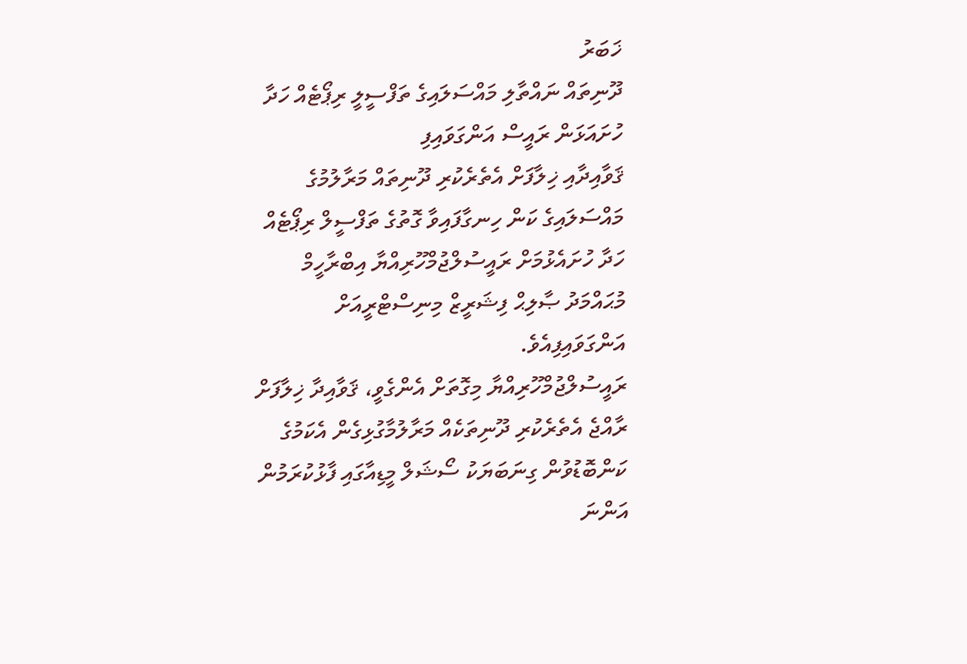ޚަބަރު
ދޫނިތައް ނައްތާލި މައްސަލައިގެ ތަފްސީލީ ރިޕޯޓެއް ހަދާ ހުށައަޅަން ރައީސް އަންގަވައިފި
ޤަވާއިދާއި ޚިލާފަށް އެތެރެކުރި ދޫނިތައް މަރާލުމުގެ މައްސަލައިގެ ކަން ހިނގާފައިވާ ގޮތުގެ ތަފްސީލް ރިޕޯޓެއް ހަދާ ހުށައެޅުމަށް ރައީސުލްޖުމްހޫރިއްޔާ އިބްރާހީމް މުޙައްމަދު ޞާލިޙް ފިޝަރީޒް މިނިސްޓްރީއަށް އަންގަވައިފިއެވެ.
ރައީސުލްޖުމްހޫރިއްޔާ މިގޮތަށް އެންގެވީ، ޤަވާއިދާ ޚިލާފަށް ރާއްޖެ އެތެރެކުރި ދޫނިތަކެއް މަރާލުމާގުޅިގެން އެކަމުގެ ކަންބޮޑުވުން ގިނަބަޔަކު ސޯޝަލް މީޑިއާގައި ފާޅުކުރަމުން އަންނަ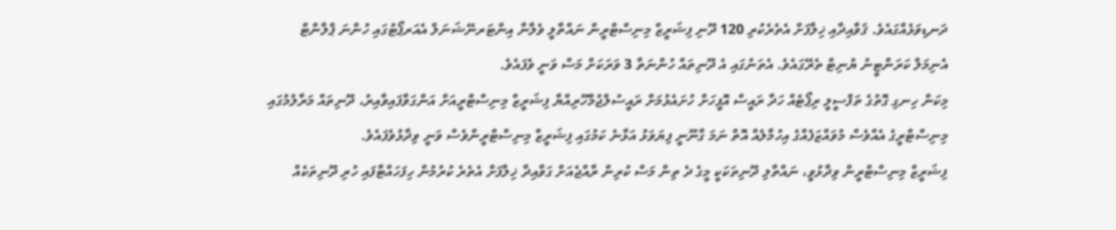ދަނޑިވަޅެއްގައެވެ. ޤަވާއިދާއި ޚިލާފަށް އެތެރެކުރި 120 ދޫނި ފިޝަރީޒް މިނިސްޓްރީން ނައްތާލީ ވެލާނާ އިންޓަރނޭޝަނަލް އެއަރޕޯޓުގައި ހުންނަ ޕްލާންޓް އެނިމަލް ކަރަންޓީނު ޔުނިޓް ތެރޭގައެވެ. އެތަނުގައި އެ ދޫނިތައް ހުންނަތާ 3 ވަރަކަށް މަސް ވަނީ ވެފައެވެ.
މިކަން ހިނގި ގޮތުގެ ތަފްސީލީ ރިޕޯޓެއް ހަދާ ރައީސް އޮފީހަށް ހުށައެޅުމަށް ރައީސުލްޖުމްހޫރިއްޔާ ފިޝަރީޒް މިނިސްޓްރީއަށް އަންގަވާފައިވާއިރު، ދޫނިތައް މަރާލުމުގައި މިނިސްޓްރީގެ އެއްވެސް މުވައްޒަފެއްގެ އިހުމާލެއް އޮތް ނަމަ ގާނޫނީ ފިޔަވަޅު އަޅާނެ ކަމުގައި ފިޝަރީޒް މިނިސްޓްރީންވެސް ވަނީ ވިދާޅުވެފައެވެ.
ފިޝަރީޒް މިނިސްޓްރީން ވިދާޅުވީ، ނައްތާލި ދޫނިތަކަކީ މީގެ ދެ ތިން މަސް ކުރިން ރާއްޖެއަށް ގަވާއިދާ ޚިލާފަށް އެތެރެ ކުރުމުން ހިފަހައްޓާފައި ހުރި ދޫނިތަކެއް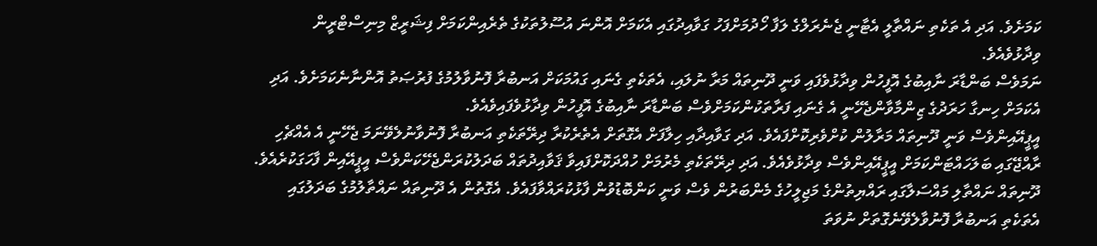ކަމަށެވެ. އަދި އެ ތަކެތި ނައްތާލީ އެޓާނީ ޖެނެރަލްގެ ލަފާ ހޯދުމަށްފަހު ގަވާއިދުގައި އެކަމަށް އޮންނަ އުސޫލުތަކުގެ ތެރެއިންކަމަށް ފިޝަރީޒް މިނިސްޓްރީން ވިދާޅުވެއެވެ.
ނަމަވެސް ބަންޑާރަ ނާއިބުގެ އޮފީހުން ވިދާޅުވެފައި ވަނީ ދޫނިތައް މަރާ ނުލައި، އެތަކެތި ގެނައި ގައުމަކަށް އަނބުރާ ފޮނުވާލުމުގެ ފުރުޞަތު އޮންނާނެކަމަށެވެ. އަދި އެކަމަށް ހިނގާ ހަރަދުގެ ޒިންމާވާންޖެހޭނީ އެ ގެނައި ފަރާތަކުންކަމަށްވެސް ބަންޑާރަ ނާއިބުގެ އޮފީހުން ވިދާޅުވެފައިވެއެވެ.
އީޕީއޭއިންވެސް ވަނީ ދޫނިތައް މަރާލުން ކުށްވެރިކޮށްފައެވެ. އަދި ގަވާއިދާއި ހިލާފަށް އެގޮތަށް އެތެރެކުރާ ދިރޭތަކެތި އަނބުރާ ފޮނުވާނުލެވޭނަމަ ޖެހޭނީ އެ އެއްޗެހި ރާއްޖޭގައި ބަލަހައްޓަންކަމަށް އީޕީއޭއިންވެސް ވިދާޅުވެއެވެ. އަދި ދިރޭތަކެތި މެރުމަށް ހުއްދަކޮށްފައިވާ ޤަވާއިދުތައް ބަދަލުކުރަންޖެހޭކަންވެސް އީޕީއޭއިން ފާހަގަކުރެއެވެ.
ދޫނިތައް ނައްތާލި މައްސަލާގައި ރައްޔިތުންގެ މަޖިލީހުގެ މެންބަރުން ވެސް ވަނީ ކަންބޮޑުވުން ފާޅުކުރައްވާފައެވެ. އެގޮތުން އެ ދޫނިތައް ނައްތާލުމުގެ ބަދަލުގައި އެތަކެތި އަނބުރާ ފޮނުވާލެވޭނެގޮތަށް ނުވަތަ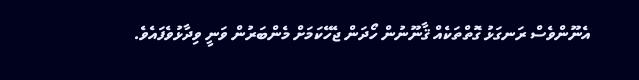އެނޫންވެސް ރަނގަޅު ގޮތްތަކެއް ޤާނޫނުން ހޯދަން ޖެހޭކަމަށް މެންބަރުން ވަނީ ވިދާޅުވެފައެވެ.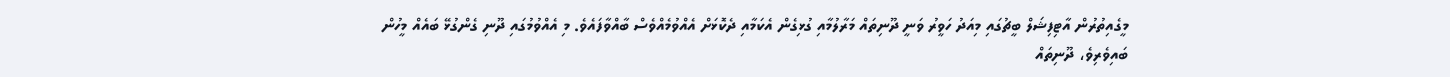މީގެއިތުރުން އާޓިފިޝަލް ބީޗުގައި މިއަދު ހަވީރު ވަނީ ދޫނިތައް މަރާލުމާއި ގުޅިގެން އެކަމާއި ދެކޮޅަށް އެއްވުމެއްވެސް ބާއްވާފައެވެ. މި އެއްވުމުގައި ދޫނި ގެންގުޅޭ ބައެއް މީހުން ބައިވެރިވެ، ދޫނިތައް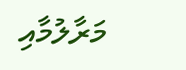މަރާލުމާއި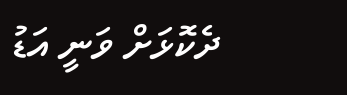ދެކޮޅަށް ވަނީ އަޑު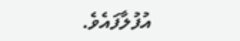އުފުލާފައެވެ.